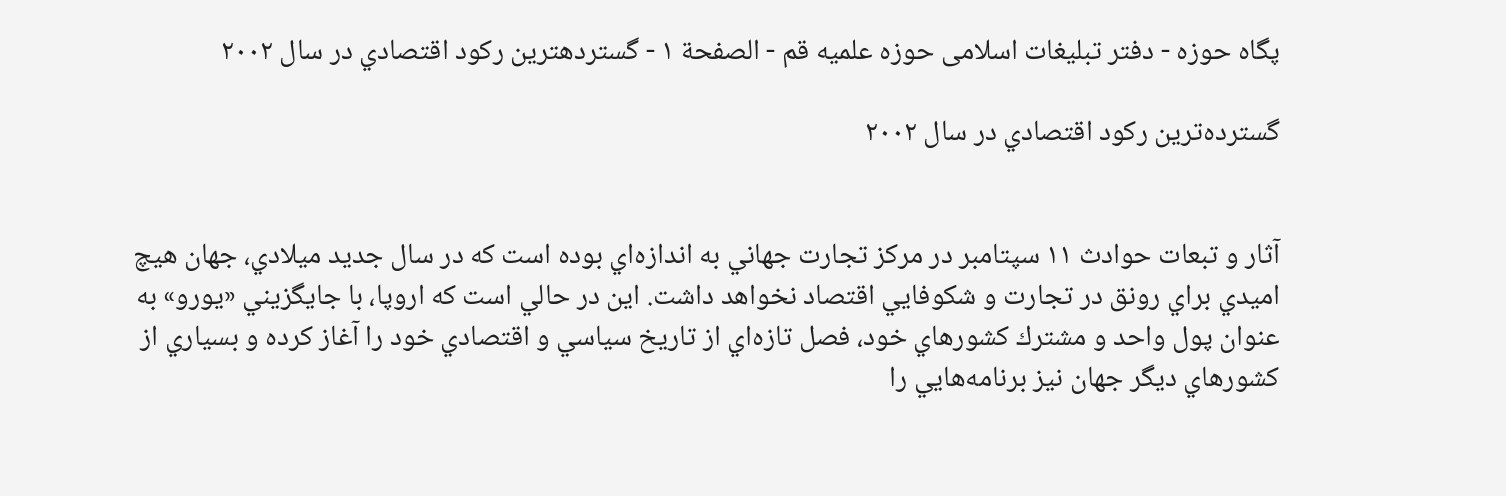پگاه حوزه - دفتر تبلیغات اسلامی حوزه علمیه قم - الصفحة ١ - گستردهترين ركود اقتصادي در سال ٢٠٠٢

گسترده‌ترين ركود اقتصادي در سال ٢٠٠٢


آثار و تبعات حوادث ١١ سپتامبر در مركز تجارت جهاني به اندازه‌اي بوده است كه در سال جديد ميلادي، جهان هيچ اميدي براي رونق در تجارت و شكوفايي اقتصاد نخواهد داشت. اين در حالي است كه اروپا، با جايگزيني «يورو» به عنوان پول واحد و مشترك كشورهاي خود، فصل تازه‌اي از تاريخ سياسي و اقتصادي خود را آغاز كرده و بسياري از كشورهاي ديگر جهان نيز برنامه‌هايي را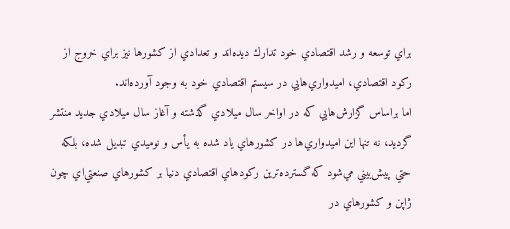براي توسعه و رشد اقتصادي خود تدارك ديده‌اند و تعدادي از كشورها نيز براي خروج از ركود اقتصادي، اميدواري‌هايي در سيستم اقتصادي خود به وجود آورده‌اند.
اما براساس گزارش‌هايي كه در اواخر سال ميلادي گذشته و آغاز سال ميلادي جديد منتشر گرديد، نه تنها اين اميدواري‌ها در كشورهاي ياد شده به يأس و نوميدي تبديل شده، بلكه حتي پيش‌بيني مي‌شود كه گسترده‌ترين ركودهاي اقتصادي دنيا بر كشورهاي صنعتي‌اي چون ژاپن و كشورهاي در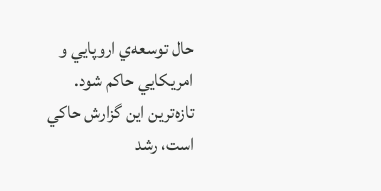حال توسعه‌ي اروپايي و امريكايي حاكم شود.
تازه‌ترين اين گزارش حاكي است، رشد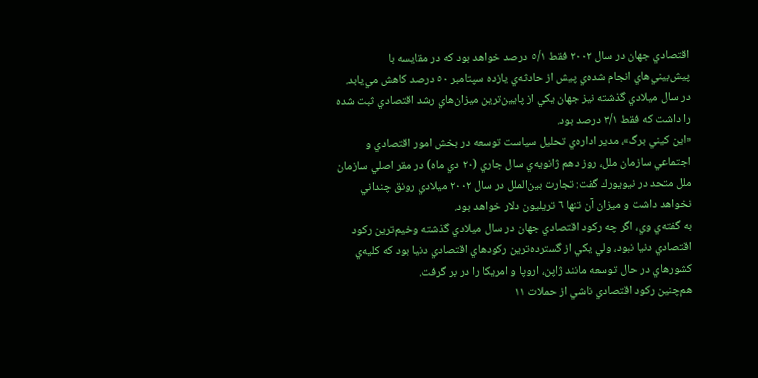اقتصادي جهان در سال ٢٠٠٢ فقط ٥/١ درصد خواهد بود كه در مقايسه با پيش‌بيني‌هاي انجام شده‌ي پيش از حادثه‌ي يازده سپتامبر ٥٠ درصد كاهش مي‌يابد. در سال ميلادي گذشته نيز جهان يكي از پايين‌ترين ميزان‌هاي رشد اقتصادي ثبت شده را داشت كه فقط ٣/١ درصد بود.
«اين كيني برگ»، مدير اداره‌ي تحليل سياست توسعه در بخش امور اقتصادي و اجتماعي سازمان ملل، روز دهم ژانويه‌ي سال جاري (٢٠ دي ماه) در مقر اصلي سازمان ملل متحد در نيويورك گفت: تجارت بين‌الملل در سال ٢٠٠٢ ميلادي رونق چنداني نخواهد داشت و ميزان آن تنها ٦ تريليون دلار خواهد بود.
به گفته‌ي وي، اگر چه ركود اقتصادي جهان در سال ميلادي گذشته وخيم‌ترين ركود اقتصادي دنيا نبود، ولي يكي از گسترده‌ترين ركودهاي اقتصادي دنيا بود كه كليه‌ي كشورهاي در حال توسعه مانند ژاپن، اروپا و امريكا را در بر گرفت.
هم‌چنين ركود اقتصادي ناشي از حملات ١١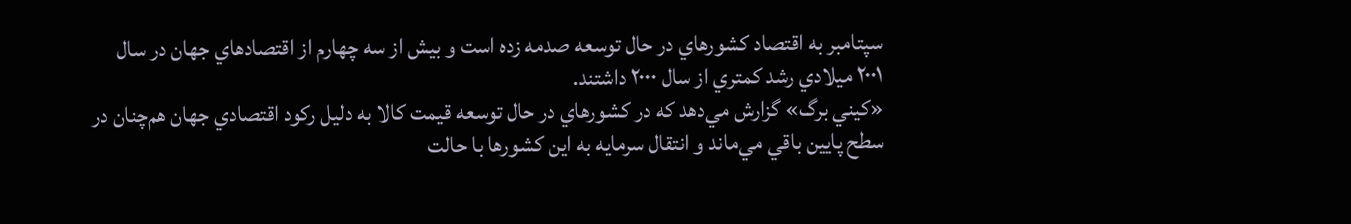سپتامبر به اقتصاد كشورهاي در حال توسعه صدمه زده است و بيش از سه چهارم از اقتصادهاي جهان در سال ٢٠٠١ ميلادي رشد كمتري از سال ٢٠٠٠ داشتند.
«كيني برگ» گزارش مي‌دهد كه در كشورهاي در حال توسعه قيمت كالا به دليل ركود اقتصادي جهان هم‌چنان در سطح پايين باقي مي‌ماند و انتقال سرمايه به اين كشورها با حالت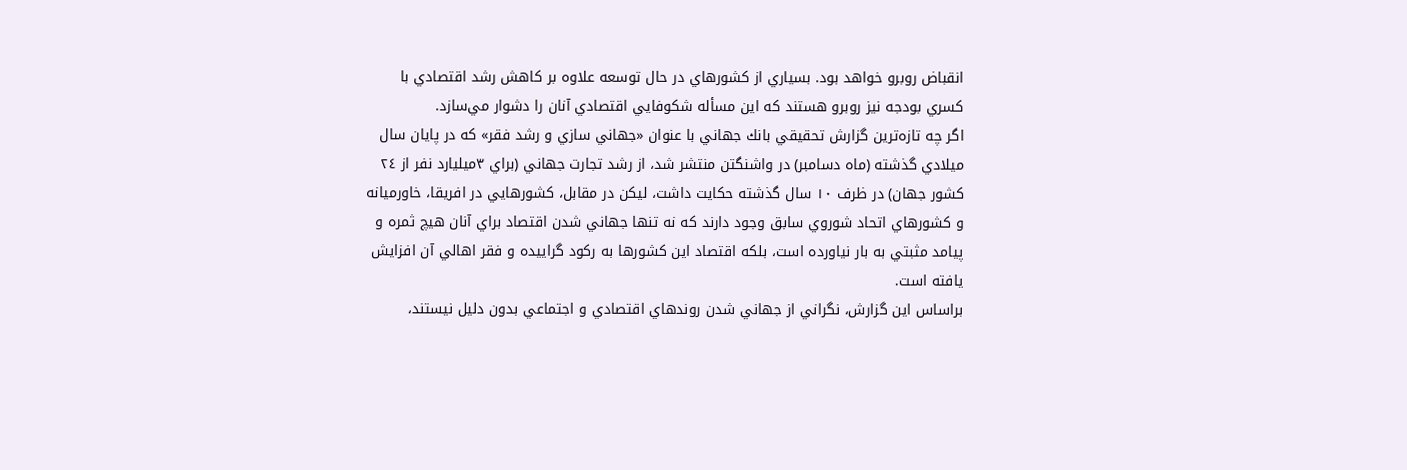انقباض روبرو خواهد بود. بسياري از كشورهاي در حال توسعه علاوه بر كاهش رشد اقتصادي با كسري بودجه نيز روبرو هستند كه اين مسأله شكوفايي اقتصادي آنان را دشوار مي‌سازد.
اگر چه تازه‌ترين گزارش تحقيقي بانك جهاني با عنوان «جهاني سازي و رشد فقر» كه در پايان سال ميلادي گذشته (ماه دسامبر) در واشنگتن منتشر شد، از رشد تجارت جهاني (براي ٣ميليارد نفر از ٢٤ كشور جهان) در ظرف ١٠ سال گذشته حكايت داشت، ليكن در مقابل، كشورهايي در افريقا، خاورميانه و كشورهاي اتحاد شوروي سابق وجود دارند كه نه تنها جهاني شدن اقتصاد براي آنان هيچ ثمره و پيامد مثبتي به بار نياورده است، بلكه اقتصاد اين كشورها به ركود گراييده و فقر اهالي آن افزايش يافته است.
براساس اين گزارش، نگراني از جهاني شدن روندهاي اقتصادي و اجتماعي بدون دليل نيستند،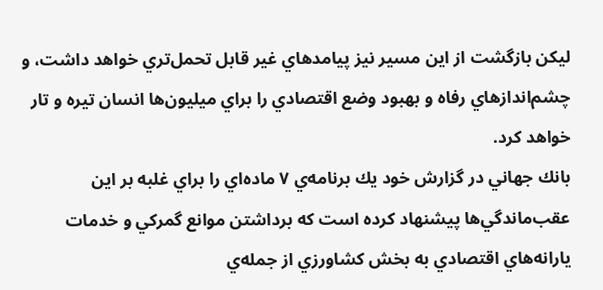ليكن بازگشت از اين مسير نيز پيامدهاي غير قابل تحمل‌تري خواهد داشت، و چشم‌اندازهاي رفاه و بهبود وضع اقتصادي را براي ميليون‌ها انسان تيره و تار خواهد كرد.
بانك جهاني در گزارش خود يك برنامه‌ي ٧ ماده‌اي را براي غلبه بر اين عقب‌ماندگي‌ها پيشنهاد كرده است كه برداشتن موانع گمركي و خدمات يارانه‌هاي اقتصادي به بخش كشاورزي از جمله‌ي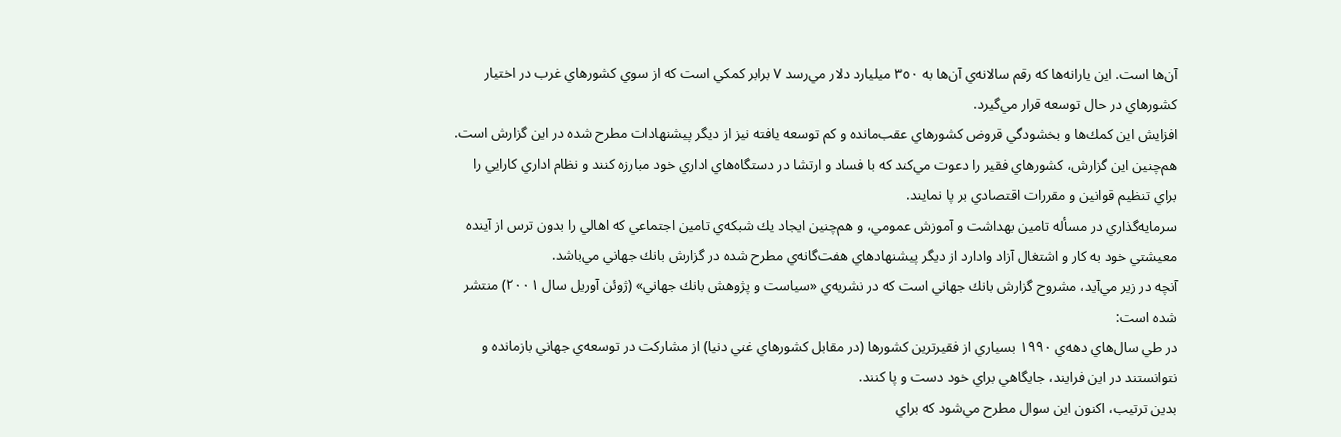آن‌ها است. اين يارانه‌ها كه رقم سالانه‌ي آن‌ها به ٣٥٠ ميليارد دلار مي‌رسد ٧ برابر كمكي است كه از سوي كشورهاي غرب در اختيار كشورهاي در حال توسعه قرار مي‌گيرد.
افزايش اين كمك‌ها و بخشودگي قروض كشورهاي عقب‌مانده و كم توسعه يافته نيز از ديگر پيشنهادات مطرح شده در اين گزارش است.
هم‌چنين اين گزارش، كشورهاي فقير را دعوت مي‌كند كه با فساد و ارتشا در دستگاه‌هاي اداري خود مبارزه كنند و نظام اداري كارايي را براي تنظيم قوانين و مقررات اقتصادي بر پا نمايند.
سرمايه‌گذاري در مسأله تامين بهداشت و آموزش عمومي، و هم‌چنين ايجاد يك شبكه‌ي تامين اجتماعي كه اهالي را بدون ترس از آينده معيشتي خود به كار و اشتغال آزاد وادارد از ديگر پيشنهادهاي هفت‌گانه‌ي مطرح شده در گزارش بانك جهاني مي‌باشد.
آنچه در زير مي‌آيد، مشروح گزارش بانك جهاني است كه در نشريه‌ي «سياست و پژوهش بانك جهاني» (ژوئن آوريل سال ٢٠٠١) منتشر شده است:
در طي سال‌هاي دهه‌ي ١٩٩٠ بسياري از فقيرترين كشورها (در مقابل كشورهاي غني دنيا) از مشاركت در توسعه‌ي جهاني بازمانده و نتوانستند در اين فرايند، جايگاهي براي خود دست و پا كنند.
بدين ترتيب، اكنون اين سوال مطرح مي‌شود كه براي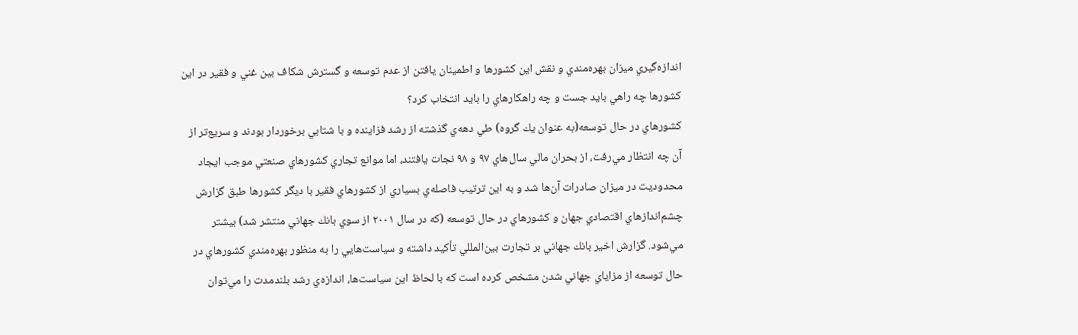اندازه‌گيري ميزان بهره‌مندي و نقش اين كشورها و اطمينان يافتن از عدم توسعه و گسترش شكاف بين غني و فقير در اين كشورها چه راهي بايد جست و چه راهكارهاي را بايد انتخاب كرد؟
كشورهاي در حال توسعه(به عنوان يك گروه) طي دهه‌ي گذشته از رشد فزاينده و با شتابي برخوردار بودند و سريع‌تر از آن چه انتظار مي‌رفت، از بحران مالي سال‌هاي ٩٧ و ٩٨ نجات يافتند، اما موانع تجاري كشورهاي صنعتي موجب ايجاد محدوديت در ميزان صادرات آن‌ها شد و به اين ترتيب فاصله‌ي بسياري از كشورهاي فقير با ديگر كشورها طبق گزارش چشم‌اندازهاي اقتصادي جهان و كشورهاي در حال توسعه (كه در سال ٢٠٠١ از سوي بانك جهاني منتشر شد) بيشتر مي‌شود. گزارش اخير بانك جهاني بر تجارت بين‌المللي تأكيد داشته و سياست‌هايي را به منظور بهره‌مندي كشورهاي در حال توسعه از مزاياي جهاني شدن مشخص كرده است كه با لحاظ اين سياست‌ها، اندازه‌ي رشد بلندمدت را مي‌توان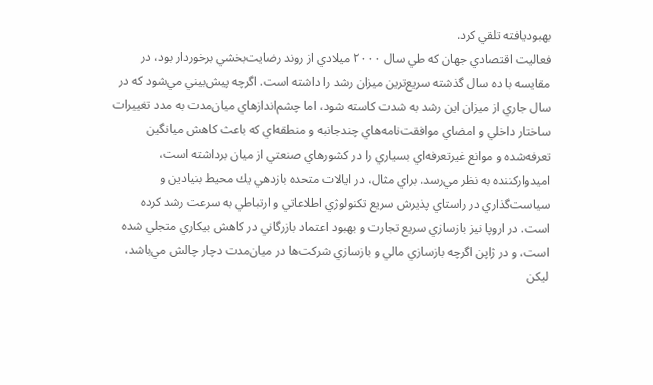بهبوديافته تلقي كرد.
فعاليت اقتصادي جهان كه طي سال ٢٠٠٠ ميلادي از روند رضايت‌بخشي برخوردار بود، در مقايسه با ده سال گذشته سريع‌ترين ميزان رشد را داشته است. اگرچه پيش‌بيني مي‌شود كه در سال جاري از ميزان اين رشد به شدت كاسته شود، اما چشم‌اندازهاي ميان‌مدت به مدد تغييرات ساختار داخلي و امضاي موافقت‌نامه‌هاي چندجانبه و منطقه‌اي كه باعث كاهش ميانگين تعرفه‌شده و موانع غيرتعرفه‌اي بسياري را در كشورهاي صنعتي از ميان برداشته است، اميدواركننده به نظر مي‌رسد. براي مثال، در ايالات متحده بازدهي يك محيط بنيادين و سياست‌گذاري در راستاي پذيرش سريع تكنولوژي اطلاعاتي و ارتباطي به سرعت رشد كرده است. در اروپا نيز بازسازي سريع تجارت و بهبود اعتماد بازرگاني در كاهش بيكاري متجلي شده است، و در ژاپن اگرچه بازسازي مالي و بازسازي شركت‌ها در ميان‌مدت دچار چالش مي‌باشد، ليكن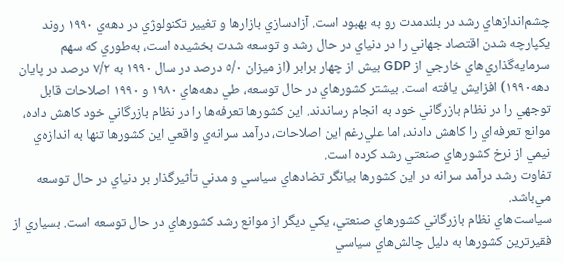چشم‌اندازهاي رشد در بلندمدت رو به بهبود است. آزادسازي بازارها و تغيير تكنولوژي در دهه‌ي ١٩٩٠ روند يكپارچه شدن اقتصاد جهاني را در دنياي در حال رشد و توسعه شدت بخشيده است، به‌طوري كه سهم سرمايه‌گذاري‌هاي خارجي از GDP بيش از چهار برابر (از ميزان ٥/٠ درصد در سال ١٩٩٠ به ٧/٢ درصد در پايان دهه‌١٩٩٠) افزايش يافته است. بيشتر كشورهاي در حال توسعه، طي دهه‌هاي ١٩٨٠ و ١٩٩٠ اصلاحات قابل توجهي را در نظام بازرگاني خود به انجام رساندند. اين كشورها تعرفه‌ها را در نظام بازرگاني خود كاهش داده، موانع تعرفه‌اي را كاهش دادند، اما علي‌رغم اين اصلاحات، درآمد سرانه‌ي واقعي اين كشورها تنها به اندازه‌ي نيمي از نرخ كشورهاي صنعتي رشد كرده است.
تفاوت رشد درآمد سرانه در اين كشورها بيانگر تضادهاي سياسي و مدني تأثيرگذار بر دنياي در حال توسعه مي‌باشد.
سياست‌هاي نظام بازرگاني كشورهاي صنعتي، يكي ديگر از موانع رشد كشورهاي در حال توسعه است. بسياري از فقيرترين كشورها به دليل چالش‌هاي سياسي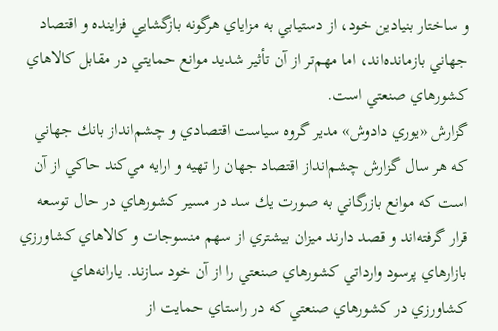و ساختار بنيادين خود، از دستيابي به مزاياي هرگونه بازگشايي فزاينده و اقتصاد جهاني بازمانده‌اند، اما مهم‌تر از آن تأثير شديد موانع حمايتي در مقابل كالاهاي كشورهاي صنعتي است.
گزارش «يوري دادوش» مدير گروه سياست اقتصادي و چشم‌انداز بانك جهاني كه هر سال گزارش چشم‌انداز اقتصاد جهان را تهيه و ارايه مي‌كند حاكي از آن است كه موانع بازرگاني به صورت يك سد در مسير كشورهاي در حال توسعه قرار گرفته‌اند و قصد دارند ميزان بيشتري از سهم منسوجات و كالاهاي كشاورزي بازارهاي پرسود وارداتي كشورهاي صنعتي را از آن خود سازند. يارانه‌هاي كشاورزي در كشورهاي صنعتي كه در راستاي حمايت از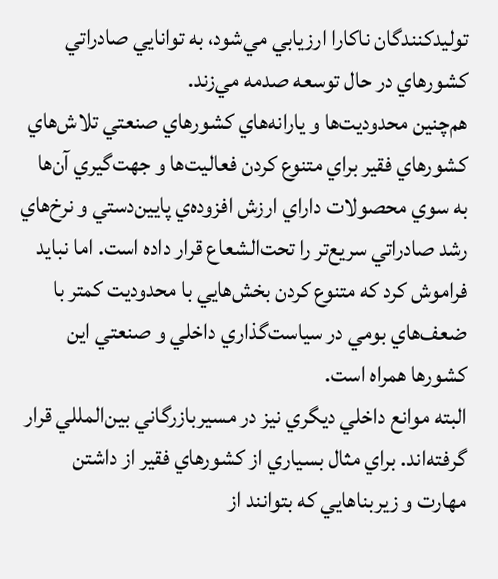توليدكنندگان ناكارا ارزيابي مي‌شود، به توانايي صادراتي كشورهاي در حال توسعه صدمه مي‌زند.
هم‌چنين محدوديت‌ها و يارانه‌هاي كشورهاي صنعتي تلاش‌هاي كشورهاي فقير براي متنوع كردن فعاليت‌ها و جهت‌گيري آن‌ها به سوي محصولات داراي ارزش افزوده‌ي پايين‌دستي و نرخ‌هاي رشد صادراتي سريع‌تر را تحت‌الشعاع قرار داده است. اما نبايد فراموش كرد كه متنوع كردن بخش‌هايي با محدوديت كمتر با ضعف‌هاي بومي در سياست‌گذاري داخلي و صنعتي اين كشورها همراه است.
البته موانع داخلي ديگري نيز در مسيربازرگاني بين‌المللي قرار گرفته‌اند. براي مثال بسياري از كشورهاي فقير از داشتن مهارت و زيربناهايي كه بتوانند از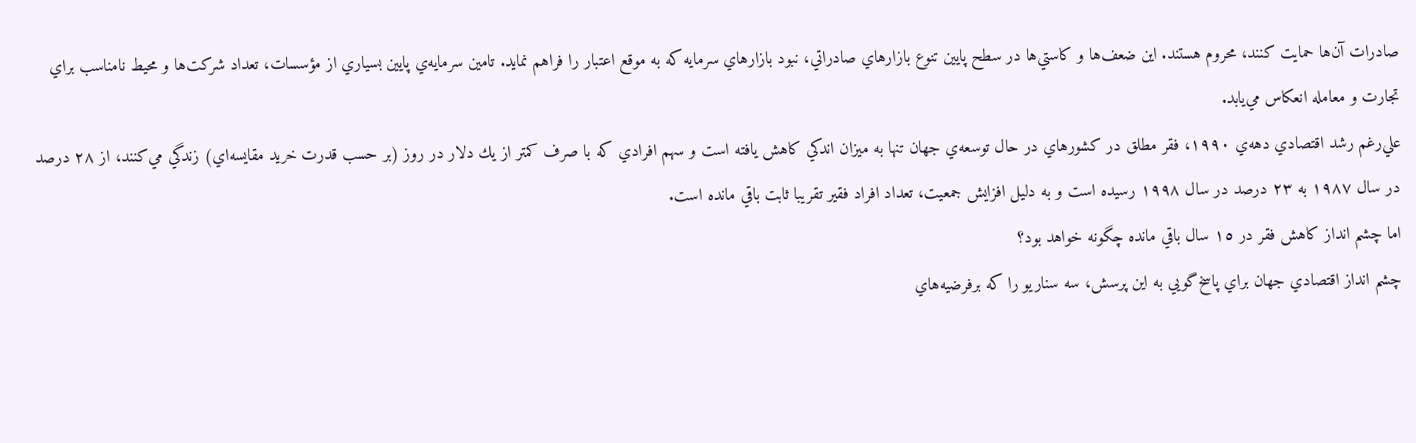صادرات آن‌ها حمايت كنند، محروم هستند. اين ضعف‌ها و كاستي‌ها در سطح پايين تنوع بازارهاي صادراتي، نبود بازارهاي سرمايه كه به موقع اعتبار را فراهم نمايد. تامين سرمايه‌ي پايين بسياري از مؤسسات، تعداد شركت‌ها و محيط نامناسب براي تجارت و معامله انعكاس مي‌يابد.
علي‌رغم رشد اقتصادي دهه‌ي ١٩٩٠، فقر مطلق در كشورهاي در حال توسعه‌ي جهان تنها به ميزان اندكي كاهش يافته است و سهم افرادي كه با صرف كمتر از يك دلار در روز (بر حسب قدرت خريد مقايسه‌اي) زندگي مي‌كنند، از ٢٨ درصد در سال ١٩٨٧ به ٢٣ درصد در سال ١٩٩٨ رسيده است و به دليل افزايش جمعيت، تعداد افراد فقير تقريبا ثابت باقي مانده است.
اما چشم انداز كاهش فقر در ١٥ سال باقي مانده چگونه خواهد بود؟
چشم انداز اقتصادي جهان براي پاسخ‌گويي به اين پرسش، سه سناريو را كه برفرضيه‌هاي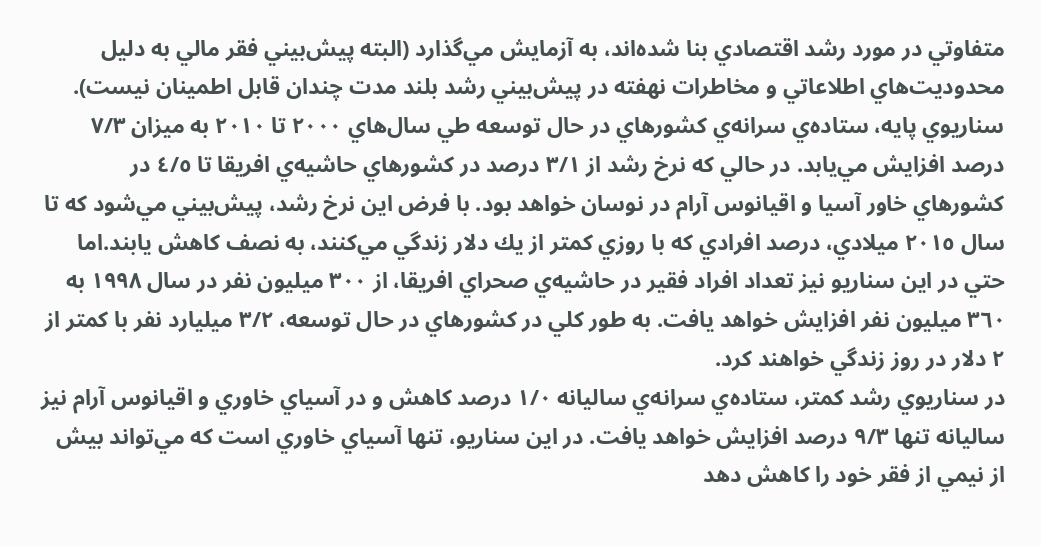متفاوتي در مورد رشد اقتصادي بنا شده‌اند، به آزمايش مي‌گذارد (البته پيش‌بيني فقر مالي به دليل محدوديت‌هاي اطلاعاتي و مخاطرات نهفته در پيش‌بيني رشد بلند مدت چندان قابل اطمينان نيست). سناريوي پايه، ستاده‌ي سرانه‌ي كشورهاي در حال توسعه طي سال‌هاي ٢٠٠٠ تا ٢٠١٠ به ميزان ٧/٣ درصد افزايش مي‌يابد. در حالي كه نرخ رشد از ٣/١ درصد در كشورهاي حاشيه‌ي افريقا تا ٤/٥ در كشورهاي خاور آسيا و اقيانوس آرام در نوسان خواهد بود. با فرض اين نرخ رشد، پيش‌بيني مي‌شود كه تا سال ٢٠١٥ ميلادي، درصد افرادي كه با روزي كمتر از يك دلار زندگي مي‌كنند، به نصف كاهش يابند.اما حتي در اين سناريو نيز تعداد افراد فقير در حاشيه‌ي صحراي افريقا، از ٣٠٠ ميليون نفر در سال ١٩٩٨ به ٣٦٠ ميليون نفر افزايش خواهد يافت. به طور كلي در كشورهاي در حال توسعه، ٣/٢ ميليارد نفر با كمتر از ٢ دلار در روز زندگي خواهند كرد.
در سناريوي رشد كمتر، ستاده‌ي سرانه‌ي ساليانه ١/٠ درصد كاهش و در آسياي خاوري و اقيانوس آرام نيز ساليانه تنها ٩/٣ درصد افزايش خواهد يافت. در اين سناريو، تنها آسياي خاوري است كه مي‌تواند بيش از نيمي از فقر خود را كاهش دهد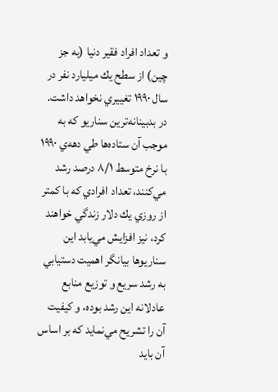و تعداد افراد فقير دنيا (به جز چين) از سطح يك ميليارد نفر در سال ١٩٩٠ تغييري نخواهد داشت.
در بدبينانه‌ترين سناريو كه به موجب آن ستاده‌ها طي دهه‌ي ١٩٩٠ با نرخ متوسط ٨/١ درصد رشد مي‌كنند، تعداد افرادي كه با كمتر از روزي يك دلار زندگي خواهند كرد، نيز افزايش مي‌يابد اين سناريوها بيانگر اهميت دستيابي به رشد سريع و توزيع منابع عادلانه اين رشد بوده، و كيفيت آن را تشريح مي‌نمايد كه بر اساس آن بايد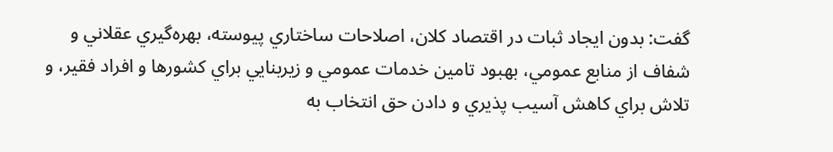گفت: بدون ايجاد ثبات در اقتصاد كلان، اصلاحات ساختاري پيوسته، بهره‌گيري عقلاني و شفاف از منابع عمومي، بهبود تامين خدمات عمومي و زيربنايي براي كشورها و افراد فقير، و تلاش براي كاهش آسيب پذيري و دادن حق انتخاب به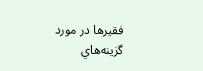فقيرها در مورد گزينه‌هاي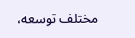مختلف توسعه،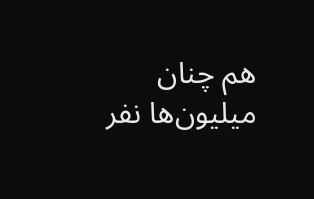هم چنان ميليون‌ها نفر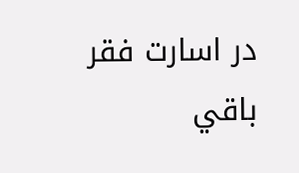در اسارت فقر باقي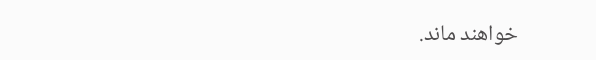خواهند ماند.